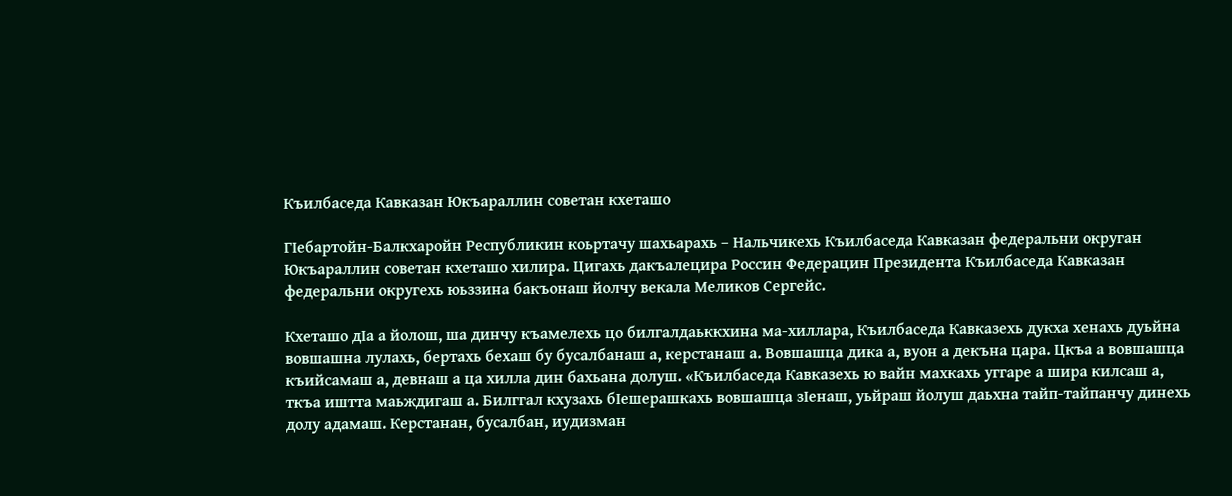Къилбаседа Кавказан Юкъараллин советан кхеташо

ГIебартойн-Балкхаройн Республикин коьртачу шахьарахь – Нальчикехь Къилбаседа Кавказан федеральни округан Юкъараллин советан кхеташо хилира. Цигахь дакъалецира Россин Федерацин Президента Къилбаседа Кавказан федеральни округехь юьззина бакъонаш йолчу векала Меликов Сергейс.

Кхеташо дIа а йолош, ша динчу къамелехь цо билгалдаьккхина ма-хиллара, Къилбаседа Кавказехь дукха хенахь дуьйна вовшашна лулахь, бертахь бехаш бу бусалбанаш а, керстанаш а. Вовшашца дика а, вуон а декъна цара. Цкъа а вовшашца къийсамаш а, девнаш а ца хилла дин бахьана долуш. «Къилбаседа Кавказехь ю вайн махкахь уггаре а шира килсаш а, ткъа иштта маьждигаш а. Билггал кхузахь бIешерашкахь вовшашца зIенаш, уьйраш йолуш даьхна тайп-тайпанчу динехь долу адамаш. Керстанан, бусалбан, иудизман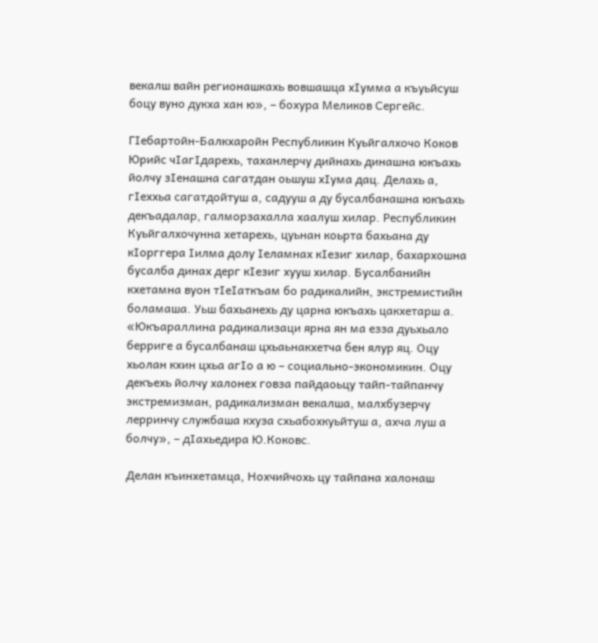векалш вайн регионашкахь вовшашца хIумма а къуьйсуш боцу вуно дукха хан ю», – бохура Меликов Сергейс.

ГIебартойн-Балкхаройн Республикин Куьйгалхочо Коков Юрийс чIагIдарехь, таханлерчу дийнахь динашна юкъахь йолчу зIенашна сагатдан оьшуш хIума дац. Делахь а, гIеххьа сагатдойтуш а, садууш а ду бусалбанашна юкъахь декъадалар, галморзахалла хаалуш хилар. Республикин Куьйгалхочунна хетарехь, цуьнан коьрта бахьана ду кIорггера Iилма долу Iеламнах кIезиг хилар, бахархошна бусалба динах дерг кIезиг хууш хилар. Бусалбанийн кхетамна вуон тIеIаткъам бо радикалийн, экстремистийн боламаша. Уьш бахьанехь ду царна юкъахь цакхетарш а. «Юкъараллина радикализаци ярна ян ма езза дуьхьало берриге а бусалбанаш цхьаьнакхетча бен ялур яц. Оцу хьолан кхин цхьа агIо а ю – социально-экономикин. Оцу декъехь йолчу халонех говза пайдаоьцу тайп-тайпанчу экстремизман, радикализман векалша, малхбузерчу лерринчу службаша кхуза схьабохкуьйтуш а, ахча луш а болчу», – дIахьедира Ю.Коковс.

Делан къинхетамца, Нохчийчохь цу тайпана халонаш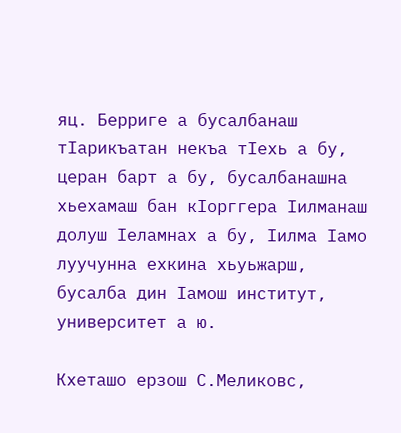яц. Берриге а бусалбанаш тIарикъатан некъа тIехь а бу, церан барт а бу, бусалбанашна хьехамаш бан кIорггера Iилманаш долуш Iеламнах а бу, Iилма Iамо луучунна ехкина хьуьжарш, бусалба дин Iамош институт, университет а ю.

Кхеташо ерзош С.Меликовс,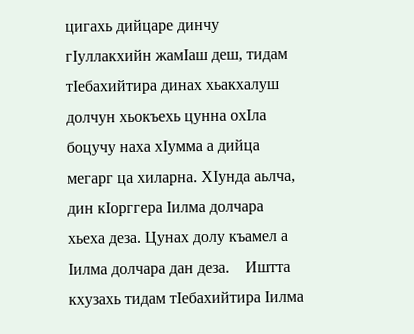цигахь дийцаре динчу гIуллакхийн жамIаш деш, тидам тIебахийтира динах хьакхалуш долчун хьокъехь цунна охIла боцучу наха хIумма а дийца мегарг ца хиларна. ХIунда аьлча, дин кIорггера Iилма долчара хьеха деза. Цунах долу къамел а Iилма долчара дан деза.    Иштта кхузахь тидам тIебахийтира Iилма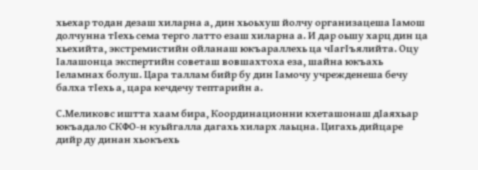хьехар тодан дезаш хиларна а, дин хьоьхуш йолчу организацеша Iамош долчунна тIехь сема терго латто езаш хиларна а. И дар оьшу харц дин ца хьехийта, экстремистийн ойланаш юкъараллехь ца чIагIъялийта. Оцу Iалашонца экспертийн советаш вовшахтоха еза, шайна юкъахь Iеламнах болуш. Цара таллам бийр бу дин Iамочу учрежденеша бечу балха тIехь а, цара кечдечу тептарийн а.

С.Меликовс иштта хаам бира, Координационни кхеташонаш дIаяхьар юкъадало СКФО-н куьйгалла дагахь хиларх лаьцна. Цигахь дийцаре дийр ду динан хьокъехь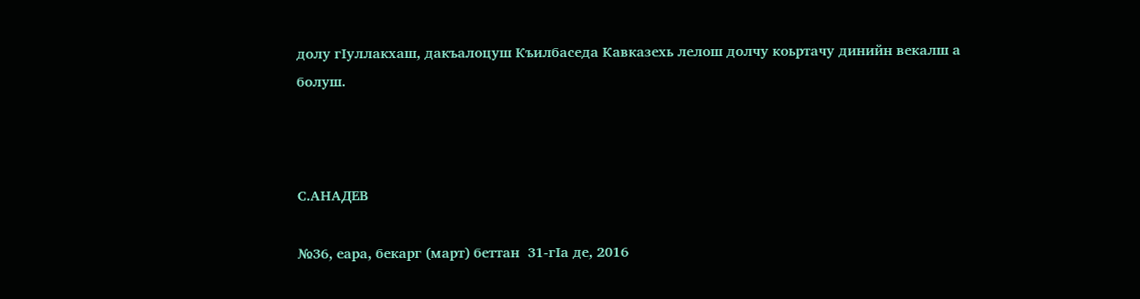долу гIуллакхаш, дакъалоцуш Къилбаседа Кавказехь лелош долчу коьртачу динийн векалш а болуш.



С.АНАДЕВ

№36, еара, бекарг (март) беттан  31-гIа де, 2016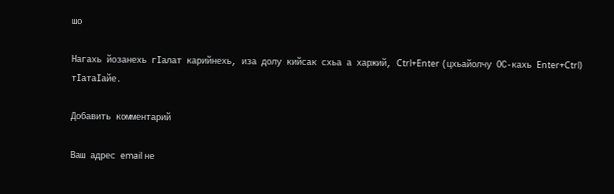шо

Нагахь йозанехь гIалат карийнехь, иза долу кийсак схьа а харжий, Ctrl+Enter (цхьайолчу ОС-кахь Enter+Ctrl) тIатаIайе.

Добавить комментарий

Ваш адрес email не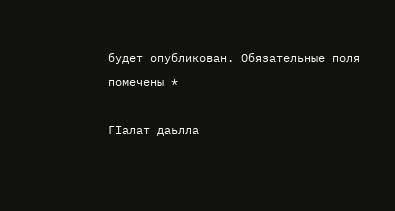будет опубликован. Обязательные поля помечены *

ГIалат даьлла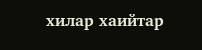хилар хаийтар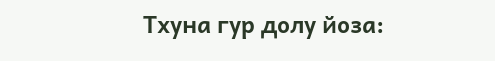Тхуна гур долу йоза: